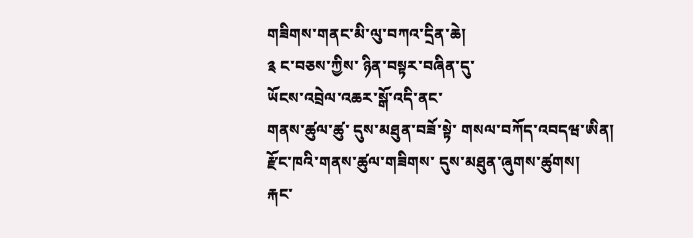གཟིགས་གནང་མི་ལུ་བཀའ་དྲིན་ཆེ།
༉ ང་བཅས་ཀྱིས་ ཉིན་བསྟར་བཞིན་དུ་
ཡོངས་འབྲེལ་འཆར་སྒོ་འདི་ནང་
གནས་ཚུལ་ཚུ་ དུས་མཐུན་བཟོ་སྟེ་ གསལ་བཀོད་འབདཝ་ཨིན།
རྫོང་ཁའི་གནས་ཚུལ་གཟིགས་ དུས་མཐུན་ཞུགས་ཚུགས།
རྐང་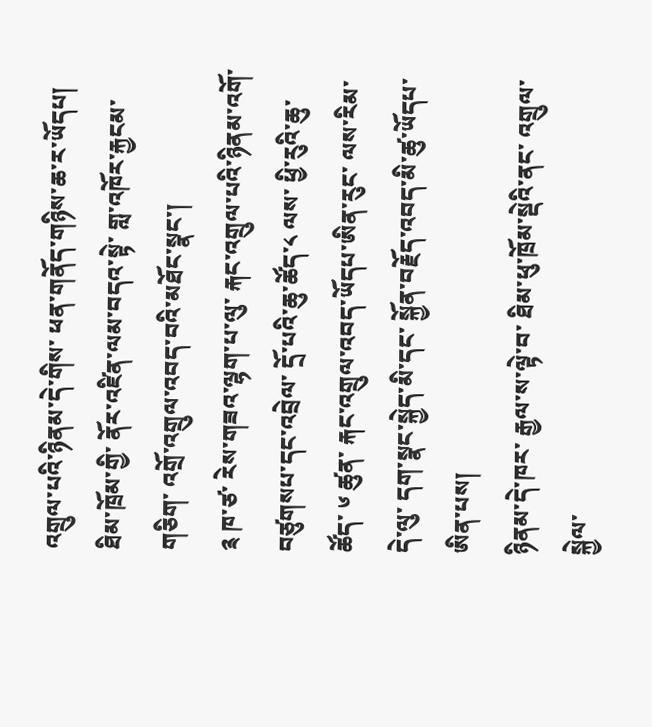འགྲུལ་པའི་ཉིནམ་དེ་གིས་ ཕན་གནོད་གཉིས་ཆ་ར་ཡོདཔ།
ཐིམ་ཁྲོམ་གྱི་ ནོར་འཛིན་ལམ་བདའ་སྟེ་ གླ་འཁོར་རྐྱངམ་གཅིག་ འགྲོ་འགྲུལ་འབད་བའི་མཐོང་སྣང་།
༉ ཁ་ཙ་ རེས་གཟའ་ལྷག་པ་ལུ་ རྐང་འགྲུལ་པའི་ཉིནམ་འགོ་བཙུགསཔ་དང་འབྲེལ་ དྲོ་པའི་ཆུ་ཚོད་༨ ལས་ ཕྱི་རུའི་ཆུ་ཚོད་ ༦ ཚུན་ རྐང་འགྲུལ་འབད་ཡོདཔ་ཨིན་རུང་ ལས་རིམ་དེ་ལུ་ དག་སྣང་སྐྱེད་མི་དང་ སྐྱོན་བརྗོད་འབད་མི་ཚུ་ཡོདཔ་ཨིན་པས།
ཉིནམ་དེ་ཁར་ རྒྱལ་ས་ལྟེ་བ་ ཐིམ་ཕུ་ཁྲོམ་སྡེའི་ནང་ འགྲུལ་སྐྱེལ་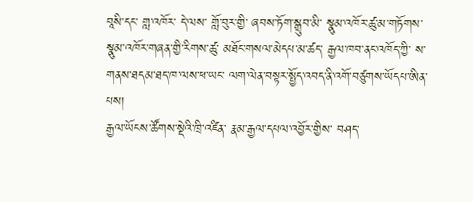བཱསི་དང་ གླ་འཁོར་ དེ་ལས་ གློ་བུར་གྱི་ ཞབས་ཏོག་སྒྲུབ་མི་ སྣུམ་འཁོར་ཚུ་མ་གཏོགས་ སྣུམ་འཁོར་གཞན་གྱི་རིགས་ཚུ་ མཐོང་གསལ་མེདཔ་མ་ཚད་ རྒྱལ་ཁབ་ནང་འཁོད་ཀྱི་ ས་གནས་ཐདམ་ཐད་ཁ་ལས་ཕ་ཡང་ ལག་ལེན་བསྟར་སྤྱོད་འབད་ནི་འགོ་བཙུགས་ཡོདཔ་ཨིན་པས།
རྒྱལ་ཡོངས་ཚོགས་སྡེའི་ཁྲི་འཛིན་ རྣམ་རྒྱལ་དཔལ་འབྱོར་གྱིས་ བཤད་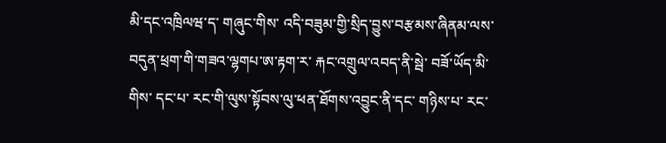མི་དང་འཁྲིལཝ་ད་ གཞུང་གིས་ འདི་བཟུམ་གྱི་སྲིད་བྱུས་བརྩམས་ཞིནམ་ལས་ བདུན་ཕྲག་གི་གཟའ་ལྷགཔ་ཨ་རྟག་ར་ རྐང་འགྲུལ་འབད་ནི་སྦེ་ བཟོ་ཡོད་མི་གིས་ དང་པ་ རང་གི་ལུས་སྟོབས་ལུ་ཕན་ཐོགས་འབྱུང་ནི་དང་ གཉིས་པ་ རང་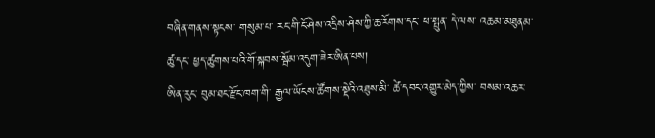བཞིན་གནས་སྟངས་ གསུམ་པ་ རང་གི་ངོ་ཤེས་འདྲིས་ཤེས་ཀྱི་ཆ་རོགས་དང་ ཕ་སྤུན་ དེ་ལས་ འཆམ་མཐུནམ་ཚུ་དང་ ཕྱད་ཚུགས་པའི་གོ་སྐབས་སྦོམ་འདུག་ཟེར་ཨིན་པས།
ཨིན་རུང་ བུམ་ཐང་རྫོང་ཁག་གི་ རྒྱལ་ཡོངས་ཚོགས་སྡེའི་འཐུས་མི་ ཚེ་དབང་འགྱུར་མེད་ཀྱིས་ བསམ་འཆར་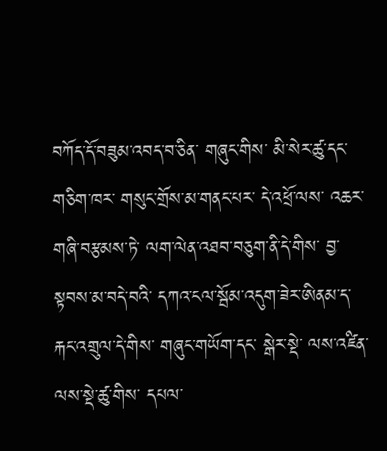བཀོད་དོ་བཟུམ་འབད་བ་ཅིན་ གཞུང་གིས་ མི་སེར་ཚུ་དང་གཅིག་ཁར་ གསུང་གྲོས་མ་གནང་པར་ དེ་འཕྲོ་ལས་ འཆར་གཞི་བརྩམས་ཏེ་ ལག་ལེན་འཐབ་བཅུག་ནི་དེ་གིས་ བྱ་སྟབས་མ་བདེ་བའི་ དཀའ་ངལ་སྦོམ་འདུག་ཟེར་ཨིནམ་ད་ རྐང་འགྲུལ་དེ་གིས་ གཞུང་གཡོག་དང་ སྒེར་སྡེ་ ལས་འཛིན་ ལས་སྡེ་ཚུ་གིས་ དཔལ་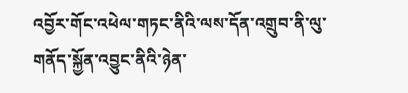འབྱོར་གོང་འཕེལ་གཏང་ནིའི་ལས་དོན་འགྲུབ་ནི་ལུ་ གནོད་སྐྱོན་འབྱུང་ནིའི་ཉེན་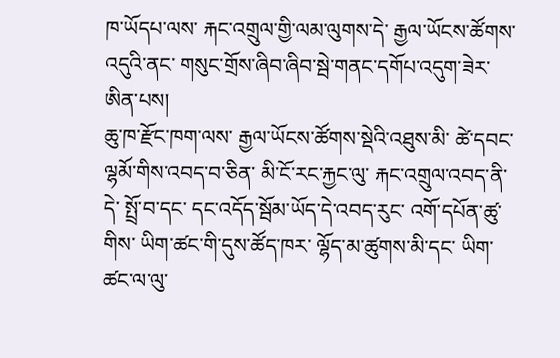ཁ་ཡོདཔ་ལས་ རྐང་འགྲུལ་གྱི་ལམ་ལུགས་དེ་ རྒྱལ་ཡོངས་ཚོགས་འདུའི་ནང་ གསུང་གྲོས་ཞིབ་ཞིབ་སྦེ་གནང་དགོཔ་འདུག་ཟེར་ཨིན་པས།
ཆུ་ཁ་རྫོང་ཁག་ལས་ རྒྱལ་ཡོངས་ཚོགས་སྡེའི་འཐུས་མི་ ཚེ་དབང་ལྷམོ་གིས་འབད་བ་ཅིན་ མི་ངོ་རང་རྐྱང་ལུ་ རྐང་འགྲུལ་འབད་ནི་དེ་ སྤྲོ་བ་དང་ དང་འདོད་སྦོམ་ཡོད་དེ་འབད་རུང་ འགོ་དཔོན་ཚུ་གིས་ ཡིག་ཚང་གི་དུས་ཚོད་ཁར་ ལྷོད་མ་ཚུགས་མི་དང་ ཡིག་ཚང་ལ་ལུ་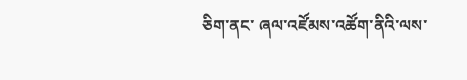ཅིག་ནང་ ཞལ་འཛོམས་འཚོག་ནིའི་ལས་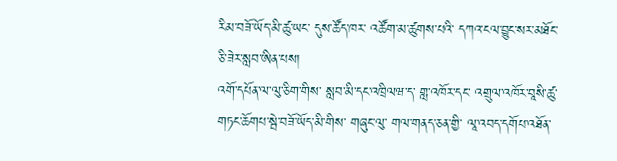རིམ་བཟོ་ཡོད་མི་ཚུ་ཡང་ དུས་ཚོད་ཁར་ འཚོག་མ་ཚུགས་པའི་ དཀའ་ངལ་བྱུང་སར་མཐོང་ཅི་ཟེར་སླབ་ཨིན་པས།
འགོ་དཔོན་ལ་ལུ་ཅིག་གིས་ སླབ་མི་དང་འཁྲིལཝ་ད་ གླ་འཁོར་དང་ འགྲུལ་འཁོར་བཱསི་ཚུ་ གཏང་ཆོགཔ་སྦེ་བཟོ་ཡོད་མི་གིས་ གཞུང་ལུ་ གལ་གནད་ཅན་གྱི་ ལཱ་འབད་དགོཔ་འཐོན་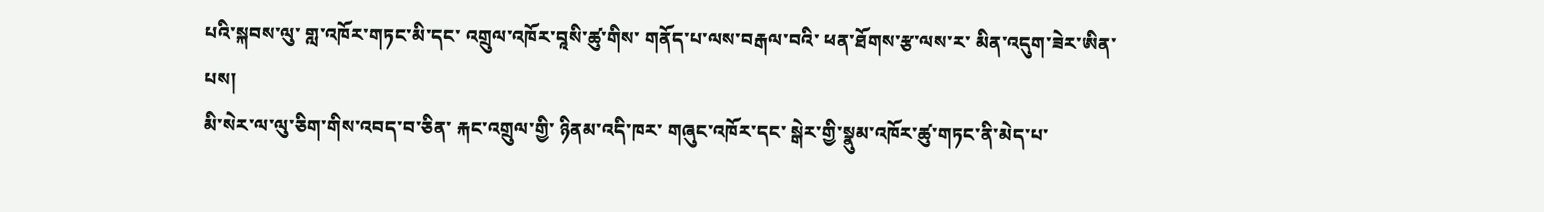པའི་སྐབས་ལུ་ གླ་འཁོར་གཏང་མི་དང་ འགྲུལ་འཁོར་བཱསི་ཚུ་གིས་ གནོད་པ་ལས་བརྒལ་བའི་ ཕན་ཐོགས་རྩ་ལས་ར་ མིན་འདུག་ཟེར་ཨིན་པས།
མི་སེར་ལ་ལུ་ཅིག་གིས་འབད་བ་ཅིན་ རྐང་འགྲུལ་གྱི་ ཉིནམ་འདི་ཁར་ གཞུང་འཁོར་དང་ སྒེར་གྱི་སྣུམ་འཁོར་ཚུ་གཏང་ནི་མེད་པ་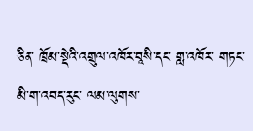ཅིན་ ཁྲོམ་སྡེའི་འགྲུལ་འཁོར་བཱསི་དང་ གླ་འཁོར་ གཏང་མི་ག་འབད་རུང་ ལམ་ལུགས་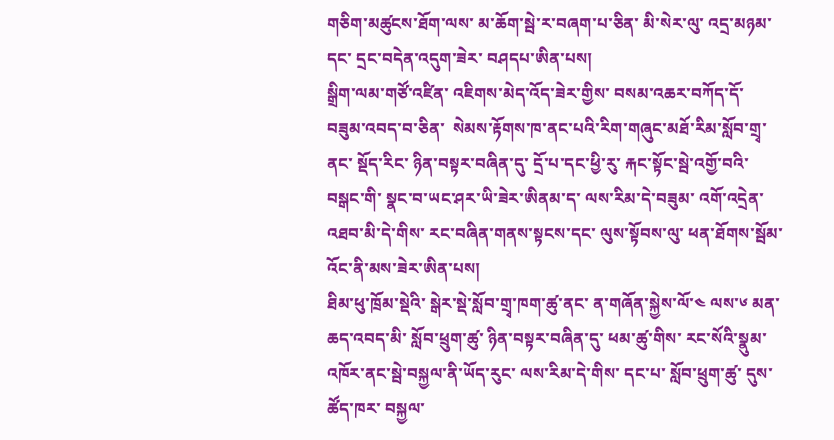གཅིག་མཚུངས་ཐོག་ལས་ མ་ཆོག་སྦེ་ར་བཞག་པ་ཅིན་ མི་སེར་ལུ་ འདྲ་མཉམ་དང་ དྲང་བདེན་འདུག་ཟེར་ བཤདཔ་ཨིན་པས།
སྒྲིག་ལམ་གཙོ་འཛིན་ འཇིགས་མེད་འོད་ཟེར་གྱིས་ བསམ་འཆར་བཀོད་དོ་བཟུམ་འབད་བ་ཅིན་  སེམས་རྟོགས་ཁ་ནང་པའི་རིག་གཞུང་མཐོ་རིམ་སློབ་གྲྭ་ནང་ སྡོད་རིང་ ཉིན་བསྟར་བཞིན་དུ་ དྲོ་པ་དང་ཕྱི་རུ་ རྐང་སྟོང་སྦེ་འགྱོ་བའི་བསྒང་གི་ སྣང་བ་ཡང་ཤར་ཡི་ཟེར་ཨིནམ་ད་ ལས་རིམ་དེ་བཟུམ་ འགོ་འདྲེན་འཐབ་མི་དེ་གིས་ རང་བཞིན་གནས་སྟངས་དང་ ལུས་སྟོབས་ལུ་ ཕན་ཐོགས་སྦོམ་འོང་ནི་མས་ཟེར་ཨིན་པས།
ཐིམ་ཕུ་ཁྲོམ་སྡེའི་ སྒེར་སྡེ་སློབ་གྲྭ་ཁག་ཚུ་ནང་ ན་གཞོན་སྐྱེས་ལོ་༤ ལས་༦ མན་ཆད་འབད་མི་ སློབ་ཕྲུག་ཚུ་ ཉིན་བསྟར་བཞིན་དུ་ ཕམ་ཚུ་གིས་ རང་སོའི་སྣུམ་འཁོར་ནང་སྦེ་བསྐྱལ་ནི་ཡོད་རུང་ ལས་རིམ་དེ་གིས་ དང་པ་ སློབ་ཕྲུག་ཚུ་ དུས་ཚོད་ཁར་ བསྐྱལ་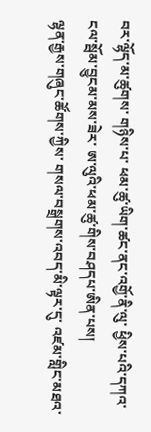བར་ལྷོད་མ་ཚུགས་ གཉིས་པ་ ཕམ་ཚུ་ཡིག་ཚང་ནང་འགྱོ་ནི་ལུ་ ཕྱིས་པའི་དཀའ་ངལ་སྦོམ་བྱུངམ་མས་ཟེར་ ཨ་ལུའི་ཕམ་ཚུ་གིས་བཤདཔ་ཨིན་པས།
ལྷན་རྒྱས་གཞུང་ཚོགས་ཀྱིས་ གསལ་བསྒྲགས་འབད་མི་ལྟར་དུ་ འཛམ་གླིང་མཐའ་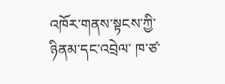འཁོར་གནས་སྟངས་ཀྱི་ ཉིནམ་དང་འབྲེལ་ ཁ་ཙ་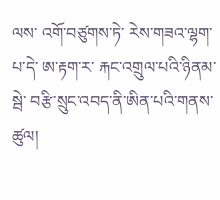ལས་ འགོ་བཙུགས་ཏེ་ རེས་གཟའ་ལྷག་པ་དེ་ ཨ་རྟག་ར་ རྐང་འགྲུལ་པའི་ཉིནམ་སྦེ་ བརྩི་སྲུང་འབད་ནི་ཨིན་པའི་གནས་ཚུལ།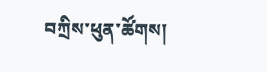བཀྲིས་ཕུན་ཚོགས།